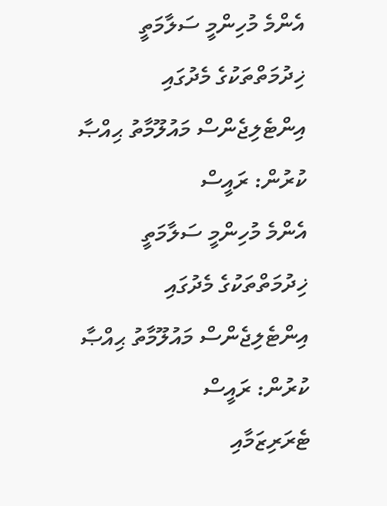އެންމެ މުހިންމީ ސަލާމަތީ ޚިދުމަތްތަކުގެ މެދުގައި އިންޓެލިޖެންސް މައުލޫމާތު ޙިއްޞާ ކުރުން: ރައީސް
އެންމެ މުހިންމީ ސަލާމަތީ ޚިދުމަތްތަކުގެ މެދުގައި އިންޓެލިޖެންސް މައުލޫމާތު ޙިއްޞާ ކުރުން: ރައީސް
ޓެރަރިޒަމާއި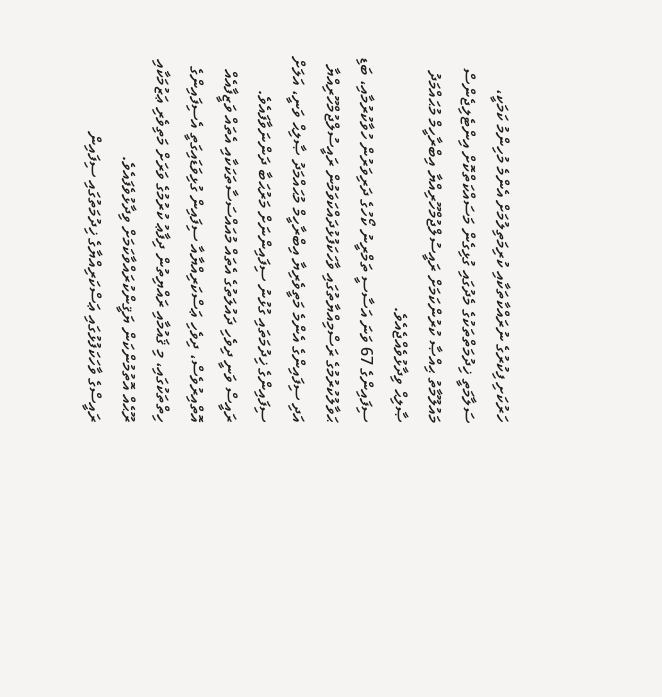ހަރުކަށި ފިކުރުގެ ނުރައްކާތަކާއި ކުރިމަތިލުމަށް އެންމެ މުހިންމު ކަމަކީ، ސަލާމަތީ ޚިދުމަތްތަކުގެ މެދުގައި ގުޅިގެން މަސައްކަތްކޮށް އިންޓެލިޖެންސް މައުލޫމާތު ޙިއްޞާ ކުރުންކަމަށް ރައީސުލްޖުމްހޫރިއްޔާ އިބްރާހީމް މުޙައްމަދު ޞާލިޙް ވިދާޅުވެއްޖެއެވެ.
ސިފައިންގެ 67 ވަނަ އަސާސީ ތަމްރީނު ކޯހުގެ ދަރިވަރުން ހުވާކުރުމާއި، ބަޑި ޙަވާލުކުރުމުގެ ރަސްމިއްޔާތުގައި ވާހަކަފުޅުދައްކަވަމުން ރައީސުލްޖުމްހޫރިއްޔާ އަދި ސިފައިންގެ އެންމެ މަތީވެރިޔާ އިބްރާހީމް މުޙައްމަދު ޞާލިޙް ވަނީ، އަލަށް ސިފައިންގެ ޚިދުމަތައި ގުޅުނު ސިފައިންނަށް މަރުޙަބާ ދަންނަވާފައެވެ. ރައީސް ވަނީ ދިވެހި ދައުލަތުގެ އެތައް މުއައްސަސާތަކަކާއި އެތައް ވަޒީފާއެއް އޮތްއިރުވެސް، ދިވެހި ޢަސްކަރިއްޔާއާ ސިފައިން ގުޅިވަޑައިގަތީ އެސިފައިންގެ ހިތްތަކުގައި، މި ޤައުމާއި ރައްޔިތުން ދިފާޢު ކުރުމުގެ ވަރަށް މަތިވެރި ޢަޒުމަކާއި ރޫޙެއް އޮތުމުންކަން ޔަޤީންކުރައްވާކަމަށް ވިދާޅުވެފައެވެ.
ރައީސްގެ ވާހަކަފުޅުގައި ޢަސްކަރިއްޔާގެ ޚިދުމަތުގައި ސިފައިން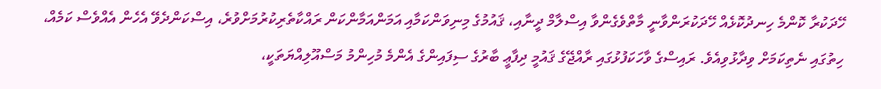ހޭދަކުރާ ކޮންމެ ހިނދުކޮޅެއް ހޭދަކުރަންވާނީ މާތްވެގެންވާ އިސްލާމް ދީނާއި، ޤައުމުގެ މިނިވަންކަމާއި އަމަންއަމާންކަން ރައްކާތެރިކުރުމަށްވުރެ، އިސްކަންދެވޭ އެހެން އެއްވެސް ކަމެއް، ހިތުގައި ނެތިކަމަށް ވިދާޅުވިއެވެ. ރައިސްގެ ވާހަކަފުޅުގައި ރާއްޖޭގެ ޤައުމީ ދިފާޢީ ބާރުގެ ސިފައިންގެ އެންމެ މުހިންމު މަސްއޫލިއްޔަތަކީ،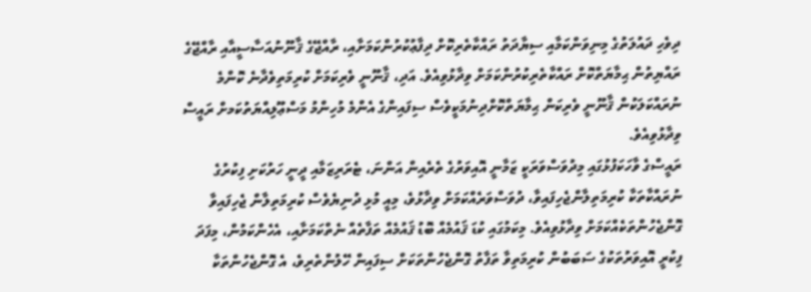ދިވެހި ދައުލަތުގެ މިނިވަންކަމާއި ސިޔާދަތު ރައްކާތެރިކޮށް ދިފާޢުކުރުންކަމަށާއި، ރާއްޖޭގެ ޤާނޫނުއަސާސީއާއި ރާއްޖޭގެ ރައްޔިތުން ޙިމާޔަތްކޮށް ރައްކާތެރިކުރުންކަމަށް ވިދާޅުވިއެވެ. އަދި، ޤާނޫނީ ވެރިކަމަށް ކުރިމަތިވެދާނެ ކޮންމެ ނުރައްކަލަކުން ޤާނޫނީ ވެރިކަން ޙިމާޔަތްކޮށްދިނުމަކީވެސް ސިފައިންގެ އެންމެ މުހިންމު މަސްޢޫލިއްޔަތުކަމށް ރައީސް ވިދާޅުވިއެވެ.
ރައީސްގެ ވާހަކަފުޅުގައި މިދުވަސްވަރަކީ ޒަމާނީ އޮއިވަރުގެ ތެރެއިން އަންނަ، ޓެރަރިޒަމާއި ދީނީ ހަރުކަށި ފިކުރުގެ ނުރައްކާތަކާ ކުރިމަތިލާންޖެހިފައިވާ، ދުވަސްވަރެއްކަމަށް ވިދާޅުވެ، މިއީ މުޅި ދުނިޔެވެސް ކުރިމަތިލާން ޖެހިފައިވާ ގޮންޖެހުންތަކެއްކަމަށް ވިދާޅުވިއެވެ. މިކަމުގައި ކުޑަ ޤައުމެއް ބޮޑު ޤައުމެއް ތަފާތެއް ނެތްކަމަށާއި، އެހެންކަމުން، މިފަދަ ފިކުރީ އޮއިވަރުތަކުގެ ސަބަބުން ކުރިމަތިވާ ތަފާތު ގޮންޖެހުންތަކަށް ސިފައިން ހޭލުންތެރިވެ، އެ ގޮންޖެހުންތަކާ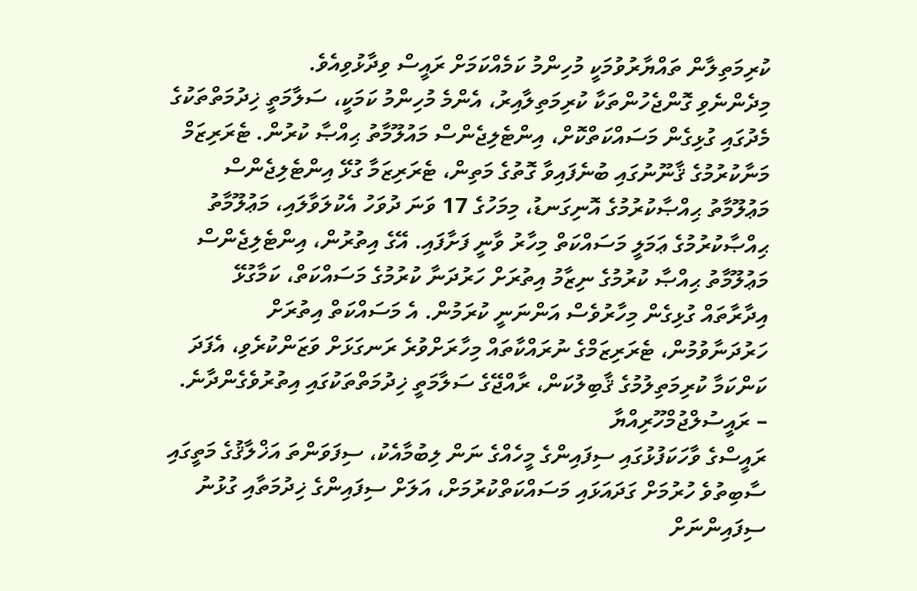ކުރިމަތިލާން ތައްޔާރުވުމަކީ މުހިންމު ކަމެއްކަމަށް ރައީސް ވިދާޅުވިއެވެ.
މިދެންނެވި ގޮންޖެހުންތަކާ ކުރިމަތިލާއިރު، އެންމެ މުހިންމު ކަމަކީ، ސަލާމަތީ ޚިދުމަތްތަކުގެ މެދުގައި ގުޅިގެން މަސައްކަތްކޮށް، އިންޓެލިޖެންސް މައުލޫމާތު ޙިއްޞާ ކުރުން. ޓެރަރިޒަމް މަނާކުރުމުގެ ޤާނޫނުގައި ބުނެފައިވާ ގޮތުގެ މަތިން، ޓެރަރިޒަމާ ގުޅޭ އިންޓެލިޖެންސް މަޢުލޫމާތު ޙިއްޞާކުރުމުގެ އޮނިގަނޑު، މިމަހުގެ 17 ވަނަ ދުވަހު އެކުލަވާލައި، މަޢުލޫމާތު ޙިއްޞާކުރުމުގެ ޢަމަލީ މަސައްކަތް މިހާރު ވާނީ ފަށާފައި. އޭގެ އިތުރުން، އިންޓެލިޖެންސް މަޢުލޫމާތު ޙިއްޞާ ކުރުމުގެ ނިޒާމު އިތުރަށް ހަރުދަނާ ކުރުމުގެ މަސައްކަތް، ކަމާގުޅޭ އިދާރާތައް ގުޅިގެން މިހާރުވެސް އަންނަނީ ކުރަމުން. އެ މަސައްކަތް އިތުރަށް ހަރުދަނާވުމުން، ޓެރަރިޒަމްގެ ނުރައްކާތައް މިހާރަށްވުރެ ރަނގަޅަށް ވަޒަންކުރެވި، އެފަދަ ކަންކަމާ ކުރިމަތިލުމުގެ ޤާބިލުކަން، ރާއްޖޭގެ ސަލާމަތީ ޚިދުމަތްތަކުގައި އިތުރުވެގެންދާނެ.
– ރައީސުލްޖުމްހޫރިއްޔާ
ރައީސްގެ ވާހަކަފުޅުގައި ސިފައިންގެ މީހެއްގެ ނަން ލިބުމާއެކު، ސިފަވަންތަ އަޚްލާޤުގެ މަތީގައި ސާބިތުވެ ހުރުމަށް ގަދައަޅައި މަސައްކަތްކުރުމަށް، އަލަށް ސިފައިންގެ ޚިދުމަތާއި ގުޅުނު ސިފައިންނަށް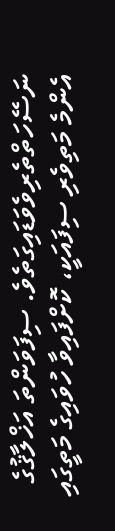ނަސޭހަތްތެރިވެވަޑައިގަތެވެ. ސިފަވަންތަ އަޚްލާޤުގެ އެންމެ މަތިވެރި ސިފައަކީ، ކޮށްފައިވާ ހުވައިގެ މަތީގައި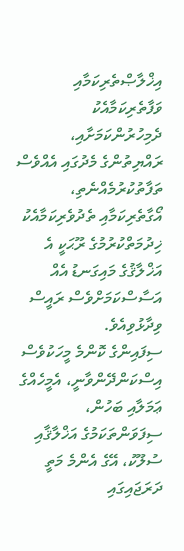އިޚްލާޞްތެރިކަމާއި ވަފާތެރިކަމާއެކު ދެމިހުރުންކަމަށާއި، ރައްޔިތުންގެ މެދުގައި އެއްވެސް ތަފާތުކުރުމެއްނެތި، އޯގާތެރިކަމާއި ތެދުވެރިކަމާއެކު ޚިދުމަތްކުރުމުގެ ރޫޙަކީ އެ އަޚްލާޤުގެ މައިގަނޑު އެއް އަސާސްކަމަށްވެސް ރައީސް ވިދާޅުވިއެވެ.
ސިފައިންގެ ކޮންމެ މީހަކުވެސް އިސްކަންދޭންވާނީ، އެމީހެއްގެ ޢަމަލާއި ބަހުން، ސިފަވަންތަކަމުގެ އަޚްލާޤާއި ސުލޫކު، އޭގެ އެންމެ މަތީ ދަރަޖައިގައި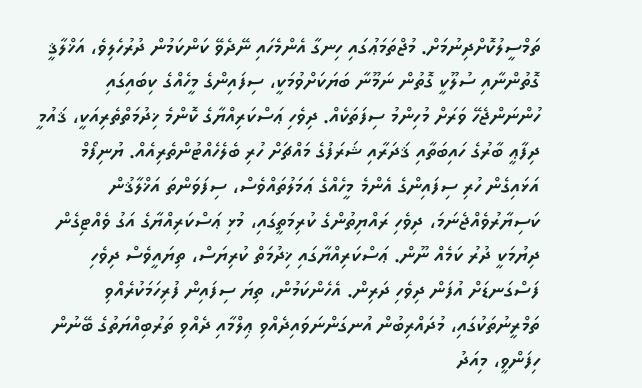ތަމްސީލުކޮށްދިނުމަށް. މުޖްތަމަޢުގައި ހިނގާ އެންމެހައި ނޭދެވޭ ކަންކަމުން ދުރުހެލިވެ، އަޚްލާޤީ ގޮތުންނާއި ސުލޫކީ ގޮތުން ނަމޫނާ ބަޔަކަށްވުމަކީ، ސިފައިންގެ މީހެއްގެ ކިބައިގައި ހުންނަންޖެހޭ ވަރަށް މުހިންމު ސިފަތަކެއް. ދިވެހި ޢަސްކަރިއްޔާގެ ކޮންމެ ޚިދުމަތްތެރިއަކީ، ޤައުމީ ދިފާޢީ ބާރުގެ ހައިބަތާއި ޤަދަރާއި ޝަރަފުގެ މައްޗަށް ހުރި ބެލެހެއްޓުންތެރިއެއް. ޔުނިފޯމް އަޅައިގެން ހުރި ސިފައިންގެ އެންމެ މީހެއްގެ ޢަމަލުތައްވެސް، ސިފަވަންތަ އަޚްލާޤުން ކަސިޔާރުވެއްޖެނަމަ، ދިވެހި ރައްޔިތުންގެ ކުރިމަތީގައި، މުޅި ޢަސްކަރިއްޔާގެ އަގު ވެއްޓިގެން ދިޔުމަކީ ދުރު ކަމެއް ނޫން. ޢަސްކަރިއްޔާގައި ޚިދުމަތް ކުރިޔަސް، ތިޔައީވެސް ދިވެހި ފަސްގަނޑަށް އުފަން ދިވެހި ދަރިން. އެހެންކަމުން، ތިޔަ ސިފައިން ފުރިހަމަކުރެއްވި ތަމްރީނުތަކުގައި، މުދައްރިބުން އުނގަންނަވައިދެއްވި ޢިލްމާއި ދެއްވި ތަރުބިއްޔަތުގެ ބޭނުން ހިފަންވީ، މިއަދު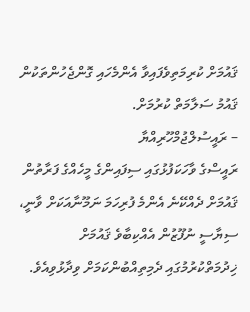ޤައުމަށް ކުރިމަތިވެފައިވާ އެންމެހައި ގޮންޖެހުންތަކުން ޤައުމު ސަލާމަތް ކުރުމަށް.
– ރައީސުލްޖުމްހޫރިއްޔާ
ރައީސްގެ ވާހަކަފުޅުގައި ސިފައިންގެ މީހެއްގެ ފަރާތުން ޤައުމަށް ދެއްކޭނެ އެންމެ ފުރިހަމަ ނަމޫނާއަކަށް ވާނީ، ސިޔާސީ ނުފޫޒުން އެއްކިބާވެ ޤައުމަށް ޚިދުމަތްކުރުމުގައި ދެމިތިއްބުންކަމަށް ވިދާޅުވިއެވެ.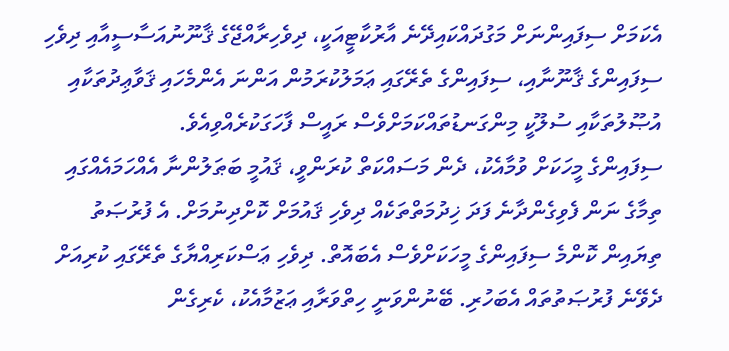އެކަމަށް ސިފައިންނަށް މަގުދައްކައިދޭނެ އާރުކާޓީއަކީ، ދިވެހިރާއްޖޭގެ ޤާނޫނުއަސާސީއާއި ދިވެހި ސިފައިންގެ ޤާނޫނާއި، ސިފައިންގެ ތެރޭގައި ޢަމަލުކުރަމުން އަންނަ އެންމެހައި ޤަވާޢިދުތަކާއި އުޞޫލުތަކާއި ސުލޫކީ މިންގަނޑުތައްކަމަށްވެސް ރައީސް ފާހަގަކުރެއްވިއެވެ.
ސިފައިންގެ މީހަކަށް ވުމާއެކު، ދެން މަސައްކަތް ކުރަންވީ، ޤައުމީ ބަޠަލުންނާ އެއްހަމައެއްގައި ތިމާގެ ނަން ފެވިގެންދާނެ ފަދަ ޚިދުމަތްތަކެއް ދިވެހި ޤައުމަށް ކޮށްދިނުމަށް. އެ ފުރުޞަތު ތިޔައިން ކޮންމެ ސިފައިންގެ މީހަކަށްވެސް އެބައޮތް. ދިވެހި ޢަސްކަރިއްޔާގެ ތެރޭގައި ކުރިއަށް ދެވޭނެ ފުރުޞަތުތައް އެބަހުރި. ބޭނުންވަނީ ހިތްވަރާއި ޢަޒުމާއެކު، ކެރިގެން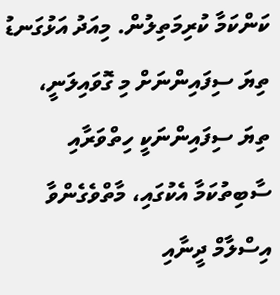ކަންކަމާ ކުރިމަތިލުން. މިއަދު އަޅުގަނޑު ތިޔަ ސިފައިންނަށް މި ގޮވައިލަނީ، ތިޔަ ސިފައިންނަކީ ހިތްވަރާއި ސާބިތުކަމާ އެކުގައި، މާތްވެގެންވާ އިސްލާމް ދީނާއި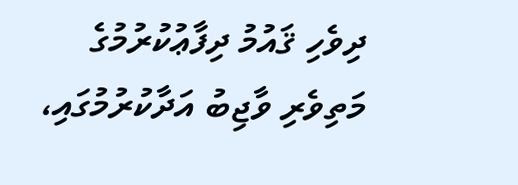ދިވެހި ޤައުމު ދިފާޢުކުރުމުގެ މަތިވެރި ވާޖިބު އަދާކުރުމުގައި،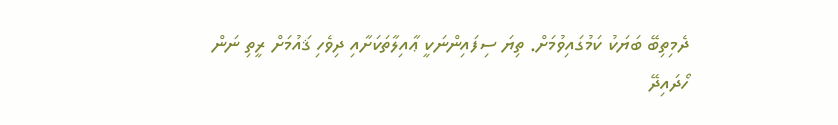ދެމިތިބޭ ބަޔަކު ކަމުގައިވުމަށް. ތިޔަ ސިފައިންނަކީ ޢާއިލާތަކަށާއި ދިވެހި ޤައުމަށް ރީތި ނަން ހޯދައިދޭ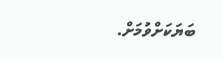ބަޔަކަށްވުމަށް.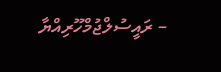– ރައީސުލްޖުމްހޫރިއްޔާ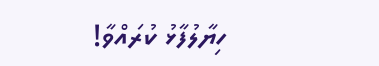ހިޔާލުފާޅު ކުރައްވާ!